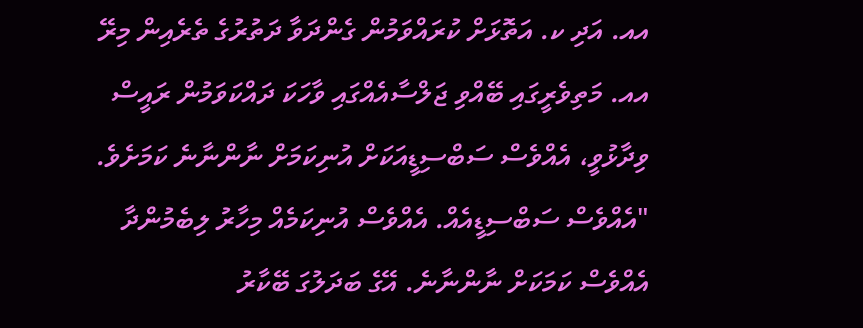އއ. އަދި ކ. އަތޮޅަށް ކުރައްވަމުން ގެންދަވާ ދަތުރުގެ ތެރެއިން މިރޭ އއ. މަތިވެރީގައި ބޭއްވި ޖަލްސާއެއްގައި ވާހަކަ ދައްކަވަމުން ރައީސް ވިދާޅުވީ، އެއްވެސް ސަބްސިޑީއަކަށް އުނިކަމަށް ނާންނާނެ ކަމަށެވެ.
"އެއްވެސް ސަބްސިޑީއެއް. އެއްވެސް އުނިކަމެއް މިހާރު ލިބެމުންދާ އެއްވެސް ކަމަކަށް ނާންނާނެ. އޭގެ ބަދަލުގަ ބޭކާރު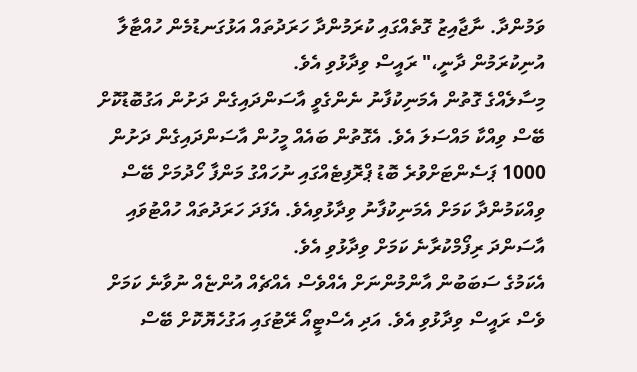ވަމުންދާ. ނާޖާއިޒު ގޮތެއްގައި ކުރަމުންދާ ހަރަދުތައް އަޅުގަނޑުމެން ހުއްޓާލާ އުނިކުރަމުން ދާނީ،" ރައީސް ވިދާޅުވި އެވެ.
މިސާލެއްގެ ގޮތުން އެމަނިކުފާނު ނެންގެވީ އާސަންދައިގެން ދަށުން އަގުބޮޑުކޮށް ބޭސް ވިއްކާ މައްސަލަ އެވެ. އެގޮތުން ބައެއް މީހުން އާސަންދައިގެން ދަށުން 1000 ޕަސެންޓަށްވުރެ ބޮޑު ޕްރޮފިޓެއްގައި ނުހައްގު މަންފާ ހޯދުމަށް ބޭސް ވިއްކަމުންދާ ކަމަށް އެމަނިކުފާނު ވިދާޅުވިއެވެ. އެފަދަ ހަރަދުތައް ހުއްޓުވައި އާސަންދަ ރިފޯމްކުރާނެ ކަމަށް ވިދާޅުވި އެވެ.
އެކަމުގެ ސަބަބުން އާންމުންނަށް އެއްވެސް އެއްޗެއް އުންޏެއް ނުވާނެ ކަމަށް ވެސް ރައީސް ވިދާޅުވި އެވެ. އަދި އެސްޓީއޯ ރޭޓުގައި އަގުހެޔޮކޮށް ބޭސް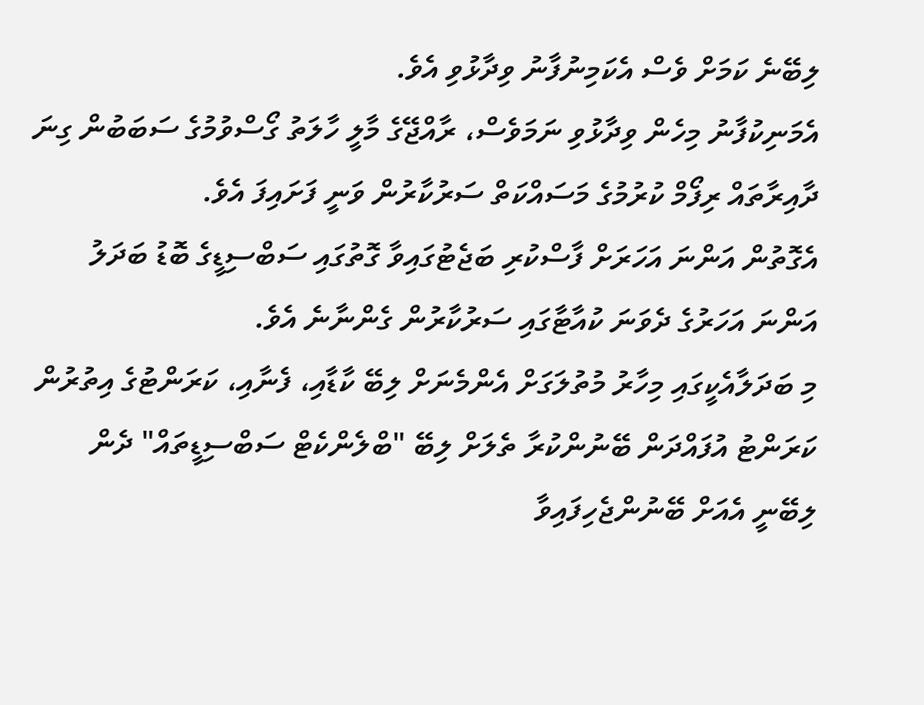ލިބޭނެ ކަމަށް ވެސް އެކަމިނުފާނު ވިދާޅުވި އެވެ.
އެމަނިކުފާނު މިހެން ވިދާޅުވި ނަމަވެސް، ރާއްޖޭގެ މާލީ ހާލަތު ގޯސްވުމުގެ ސަބަބުން ގިނަ ދާއިރާތައް ރިފޯމް ކުރުމުގެ މަސައްކަތް ސަރުކާރުން ވަނީ ފަށައިފަ އެވެ.
އެގޮތުން އަންނަ އަހަރަށް ފާސްކުރި ބަޖެޓުގައިވާ ގޮތުގައި ސަބްސިޑީގެ ބޮޑު ބަދަލު އަންނަ އަހަރުގެ ދެވަނަ ކުއާޓާގައި ސަރުކާރުން ގެންނާނެ އެވެ.
މި ބަދަލާއެކީގައި މިހާރު މުތުލަގަށް އެންމެނަށް ލިބޭ ކާޑާއި، ފެނާއި، ކަރަންޓުގެ އިތުރުން ކަރަންޓު އުފައްދަން ބޭނުންކުރާ ތެލަށް ލިބޭ "ބްލެންކެޓް ސަބްސިޑީތައް" ދެން ލިބޭނީ އެއަށް ބޭނުންޖެހިފައިވާ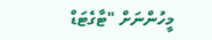މީހުންނަށް "ޓާގެޓަޑް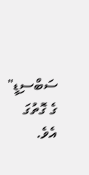ސަބްސިޑީ" ގެ ގޮތުގަ އެވެ.